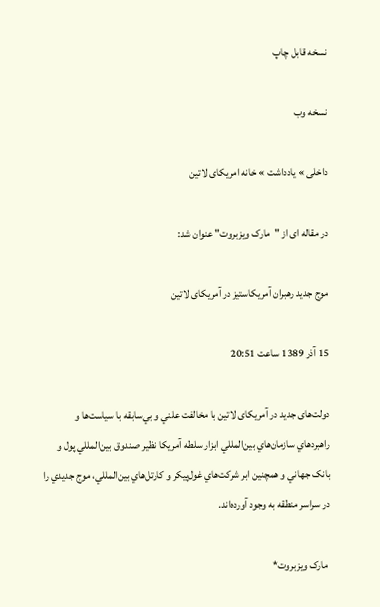نسخه قابل چاپ

نسخه وب

داخلی » يادداشت » خانه امريکای لاتين

در مقاله ای از "مارک ويزبروت" عنوان شد:

موج جدید رهبران آمریکاستیز در آمریکای لاتین

15 آذر 1389 ساعت 20:51

دولت‌های جدید در آمریکای لاتین با مخالفت علني و بي‌سابقه با سياست‌ها و راهبردهاي سازمان‌هاي بين‌المللي ابزار سلطه آمريکا نظير صندوق بين‌المللي پول و بانک جهاني و همچنين ابر شرکت‌هاي غول‌پيکر و کارتل‌هاي بين‌المللي، موج جديدي را در سراسر منطقه به وجود آورده‌اند.

 مارک ويزبروت*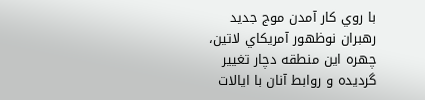با روي کار آمدن موج جديد رهبران نوظهور آمريکاي لاتين، چهره اين منطقه دچار تغيير گرديده و روابط آنان با ايالات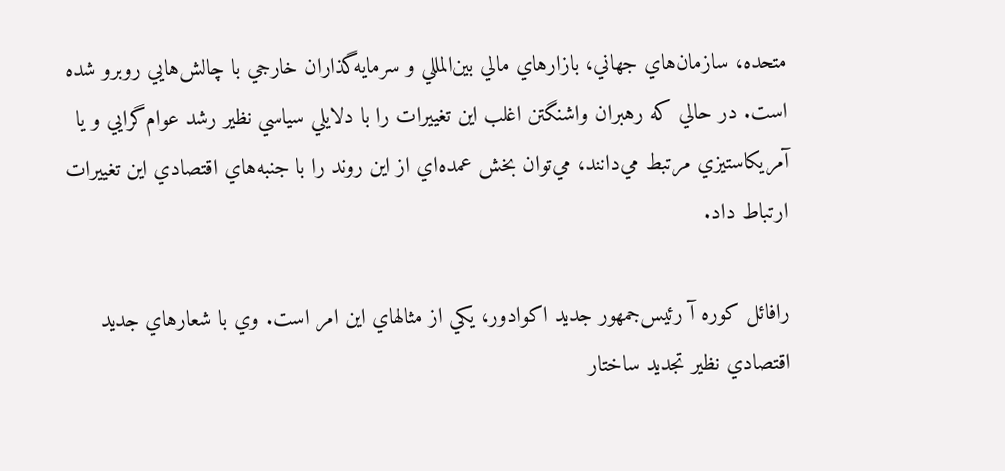متحده، سازمان‌هاي جهاني، بازارهاي مالي بين‌المللي و سرمايه‌گذاران خارجي با چالش‌هايي روبرو شده است. در حالي که رهبران واشنگتن اغلب اين تغييرات را با دلايلي سياسي نظير رشد عوام‌گرايي و يا آمريکاستيزي مرتبط مي‌دانند، مي‌توان بخش عمده‌اي از اين روند را با جنبه‌هاي اقتصادي اين تغييرات ارتباط داد.

رافائل کوره آ رئيس‌جمهور جديد اکوادور، يکي از مثالهاي اين امر است. وي با شعارهاي جديد اقتصادي نظير تجديد ساختار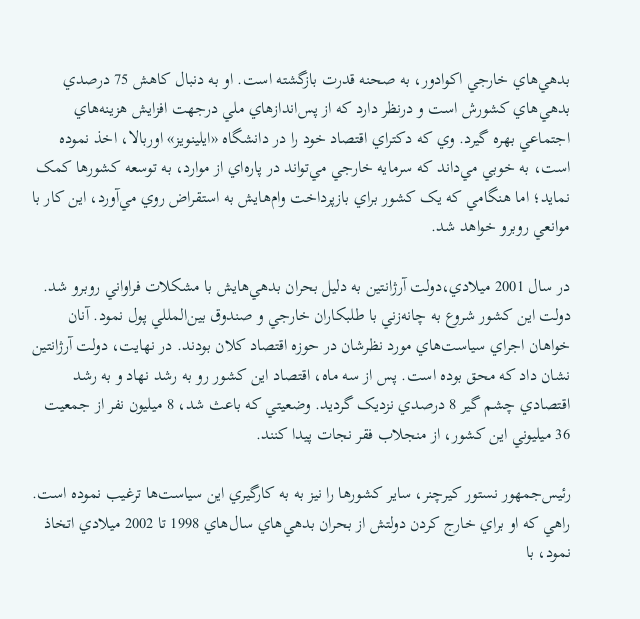بدهي‌هاي خارجي اکوادور، به صحنه قدرت بازگشته است. او به دنبال کاهش 75 درصدي بدهي‌هاي کشورش است و درنظر دارد که از پس‌اندازهاي ملي درجهت افزايش هزينه‌هاي اجتماعي بهره گيرد. وي که دکتراي اقتصاد خود را در دانشگاه «ايلينويز» اوربالا، اخذ نموده است، به خوبي مي‌داند که سرمايه خارجي مي‌تواند در پاره‌اي از موارد، به توسعه کشورها کمک نمايد؛ اما هنگامي که يک کشور براي بازپرداخت وام‌هايش به استقراض روي مي‌آورد، اين کار با موانعي روبرو خواهد شد.

در سال 2001 ميلادي،‌دولت آرژانتين به دليل بحران بدهي‌هايش با مشکلات فراواني روبرو شد. دولت اين کشور شروع به چانه‌زني با طلبکاران خارجي و صندوق بين‌المللي پول نمود. آنان خواهان اجراي سياست‌هاي مورد نظرشان در حوزه اقتصاد کلان بودند. در نهايت، دولت آرژانتين نشان داد که محق بوده است. پس از سه ماه، اقتصاد اين کشور رو به رشد نهاد و به رشد اقتصادي چشم گير 8 درصدي نزديک گرديد. وضعيتي که باعث شد، 8 ميليون نفر از جمعيت 36 ميليوني اين کشور، از منجلاب فقر نجات پيدا کنند.

رئيس‌جمهور نستور کيرچنر، ساير کشورها را نيز به به کارگيري اين سياست‌ها ترغيب نموده است. راهي که او براي خارج کردن دولتش از بحران بدهي‌هاي سال‌هاي 1998 تا 2002 ميلادي اتخاذ نمود، با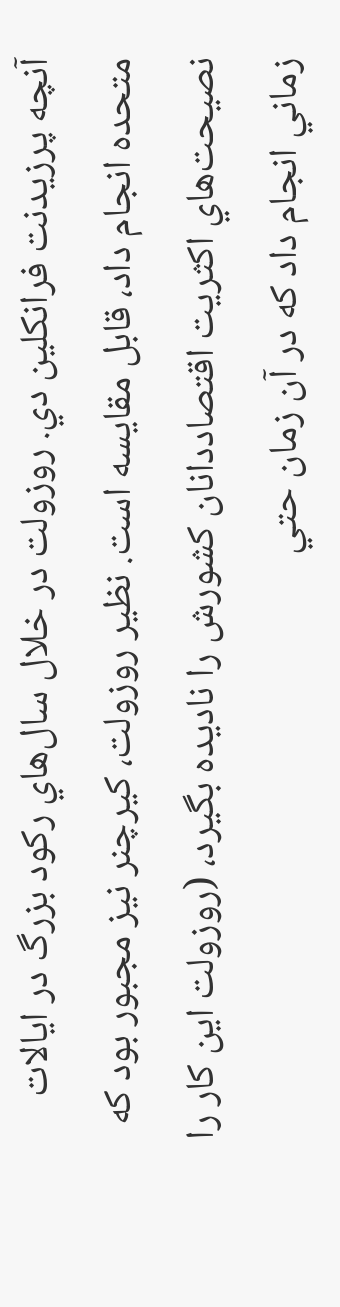آنچه پرزيدنت فرانکلين دي. روزولت در خلال سال‌هاي رکود بزرگ در ايالات متحده انجام داد، قابل مقايسه است. نظير روزولت، کيرچنر نيز مجبور بود که نصيحت‌هاي اکثريت اقتصاددانان کشورش را ناديده بگيرد، (روزولت اين کار را زماني انجام داد که در آن زمان حتي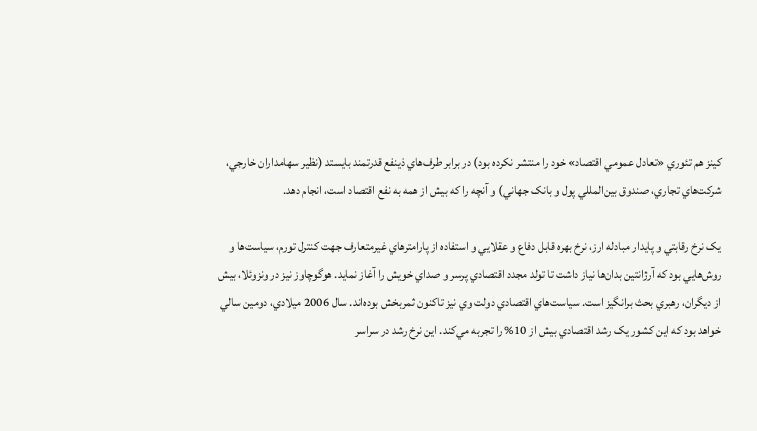کينز هم تئوري «تعادل عمومي اقتصاد» خود را منتشر نکرده بود) در برابر طرف‌هاي ذينفع قدرتمند بايستد (نظير سهامداران خارجي، شرکت‌هاي تجاري، صندوق بين‌المللي پول و بانک جهاني) و آنچه را که بيش از همه به نفع اقتصاد است، انجام دهد.

يک نرخ رقابتي و پايدار مبادله ارز، نرخ بهره قابل دفاع و عقلايي و استفاده از پارامترهاي غيرمتعارف جهت کنترل تورم، سياست‌ها و روش‌هايي بود که آرژانتين بدان‌ها نياز داشت تا تولد مجدد اقتصادي پرسر و صداي خويش را آغاز نمايد. هوگوچاوز نيز در ونزوئلا، بيش از ديگران، رهبري بحث برانگيز است. سياست‌هاي اقتصادي دولت وي نيز تاکنون ثمربخش بوده‌اند. سال 2006 ميلادي، دومين سالي خواهد بود که اين کشور يک رشد اقتصادي بيش از 10% را تجربه مي‌کند. اين نرخ رشد در سراسر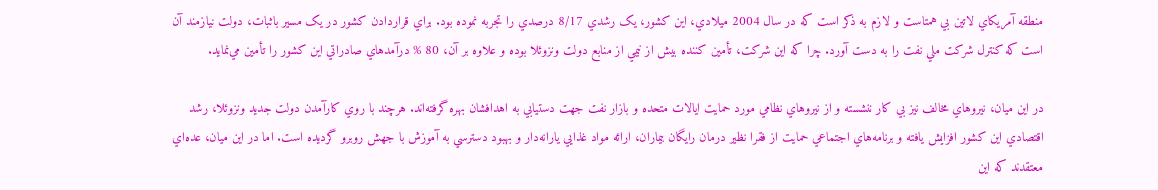منطقه آمريکاي لاتين بي همتاست و لازم به ذکر است که در سال 2004 ميلادي، اين کشور، يک رشدي 8/17 درصدي را تجربه نموده بود. براي قراردادن کشور در يک مسير باثبات، دولت نيازمند آن است که کنترل شرکت ملي نفت را به دست آورد. چرا که اين شرکت، تأمين کننده بيش از نيمي از منابع دولت ونزوئلا بوده و علاوه بر آن، 80 % درآمدهاي صادراتي اين کشور را تأمين مي‌نمايد.

در اين ميان، نيروهاي مخالف نيز بي کار ننشسته و از نيروهاي نظامي مورد حمايت ايالات متحده و بازار نفت جهت دستيابي به اهدافشان بهره گرفته‌اند. هرچند با روي کارآمدن دولت جديد ونزوئلا، رشد اقتصادي اين کشور افزايش يافته و برنامه‌هاي اجتماعي حمايت از فقرا نظير درمان رايگان بيماران،‌ ارائه مواد غذايي يارانه‌دار و بهبود دسترسي به آموزش با جهش روبرو گرديده است. اما در اين ميان، عده‌اي معتقدند که اين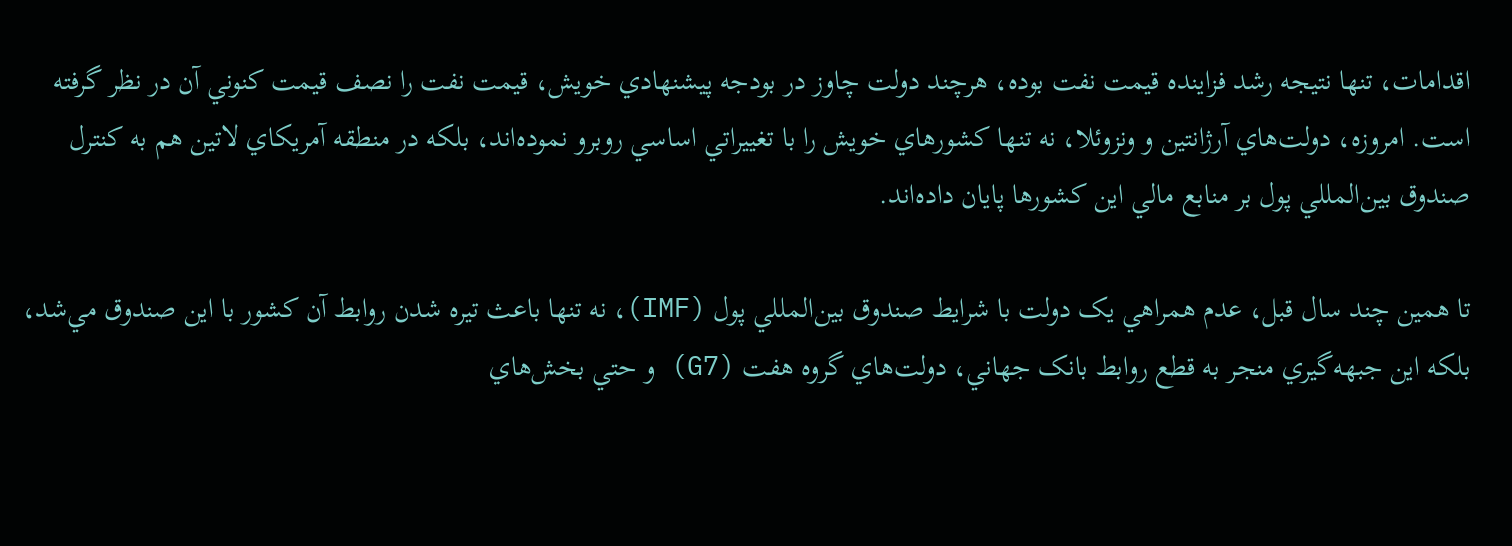اقدامات، تنها نتيجه رشد فزاينده قيمت نفت بوده، هرچند دولت چاوز در بودجه پيشنهادي خويش، قيمت نفت را نصف قيمت کنوني آن در نظر گرفته است. امروزه، دولت‌هاي آرژانتين و ونزوئلا، نه تنها کشورهاي خويش را با تغييراتي اساسي روبرو نموده‌اند، بلکه در منطقه آمريکاي لاتين هم به کنترل صندوق بين‌المللي پول بر منابع مالي اين کشورها پايان داده‌اند.

تا همين چند سال قبل، عدم همراهي يک دولت با شرايط صندوق بين‌المللي پول (IMF)، نه تنها باعث تيره شدن روابط آن کشور با اين صندوق مي‌شد، بلکه اين جبهه‌گيري منجر به قطع روابط بانک جهاني، دولت‌هاي گروه هفت (G7) و حتي بخش‌هاي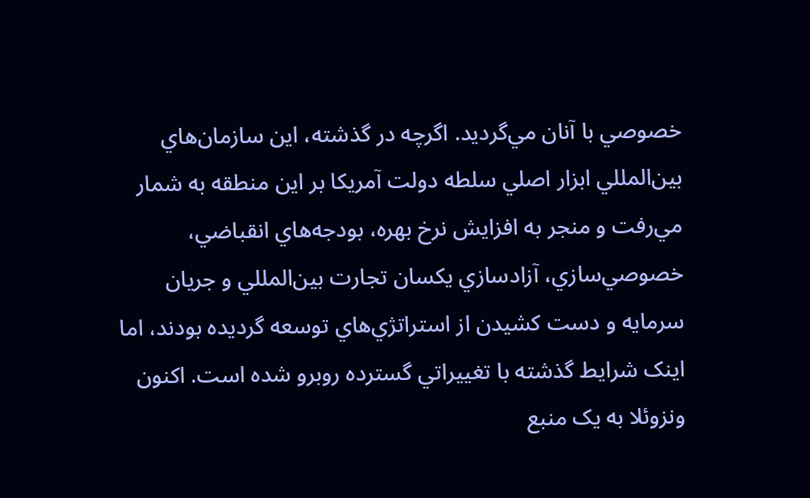خصوصي با آنان مي‌گرديد. اگرچه در گذشته، اين سازمان‌هاي بين‌المللي ابزار اصلي سلطه دولت آمريکا بر اين منطقه به شمار مي‌رفت و منجر به افزايش نرخ بهره، بودجه‌هاي انقباضي، خصوصي‌سازي، آزادسازي يکسان تجارت بين‌المللي و جريان سرمايه و دست کشيدن از استراتژي‌هاي توسعه گرديده بودند، اما اينک شرايط گذشته با تغييراتي گسترده روبرو شده است. اکنون ونزوئلا به يک منبع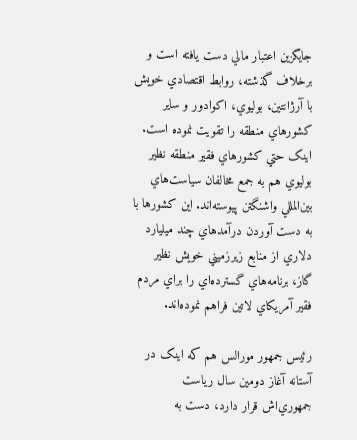جايگزين اعتبار مالي دست يافته است و برخلاف گذشته، روابط اقتصادي خويش با آرژانتين، بوليوي، اکوادور و ساير کشورهاي منطقه را تقويت نموده است. اينک حتي کشورهاي فقير منطقه نظير بوليوي هم به جمع مخالفان سياست‌هاي بين‌المللي واشنگتن پيوسته‌اند. اين کشورها با به دست آوردن درآمدهاي چند ميليارد دلاري از منابع زيرزميني خويش نظير گاز، برنامه‌هاي گسترده‌اي را براي مردم فقير آمريکاي لاتين فراهم نموده‌اند.

رئيس جمهور مورالس هم که اينک در آستانه آغاز دومين سال رياست جمهوري‌اش قرار دارد، دست به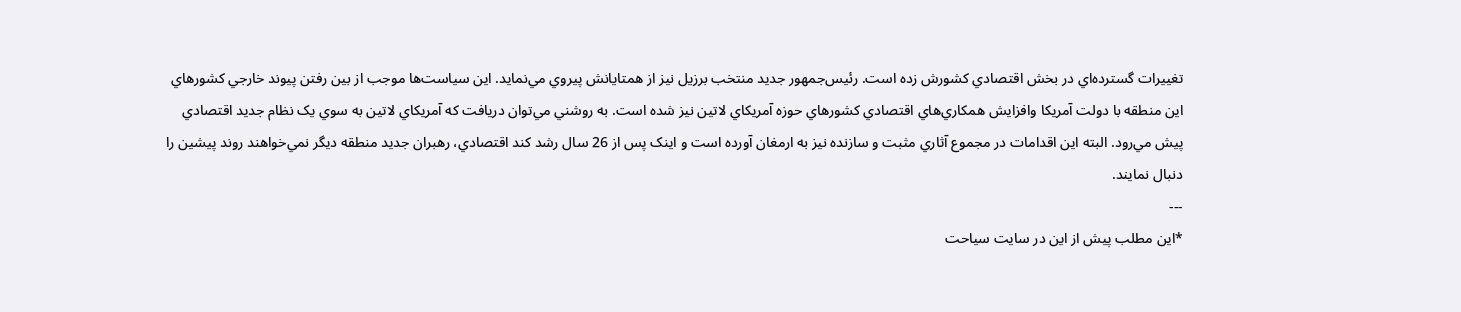تغييرات گسترده‌اي در بخش اقتصادي کشورش زده است. رئيس‌جمهور جديد منتخب برزيل نيز از همتايانش پيروي مي‌نمايد. اين سياست‌ها موجب از بين رفتن پيوند خارجي کشورهاي اين منطقه با دولت آمريکا وافزايش همکاري‌هاي اقتصادي کشورهاي حوزه آمريکاي لاتين نيز شده است. به روشني مي‌توان دريافت که آمريکاي لاتين به سوي يک نظام جديد اقتصادي پيش مي‌رود. البته اين اقدامات در مجموع آثاري مثبت و سازنده نيز به ارمغان آورده است و اينک پس از 26 سال رشد کند اقتصادي، رهبران جديد منطقه ديگر نمي‌خواهند روند پيشين را دنبال نمايند.
---
*این مطلب پیش از این در سایت سیاحت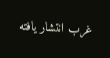غرب انتشار یافته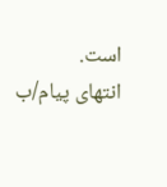است.
انتهای پیام/ب